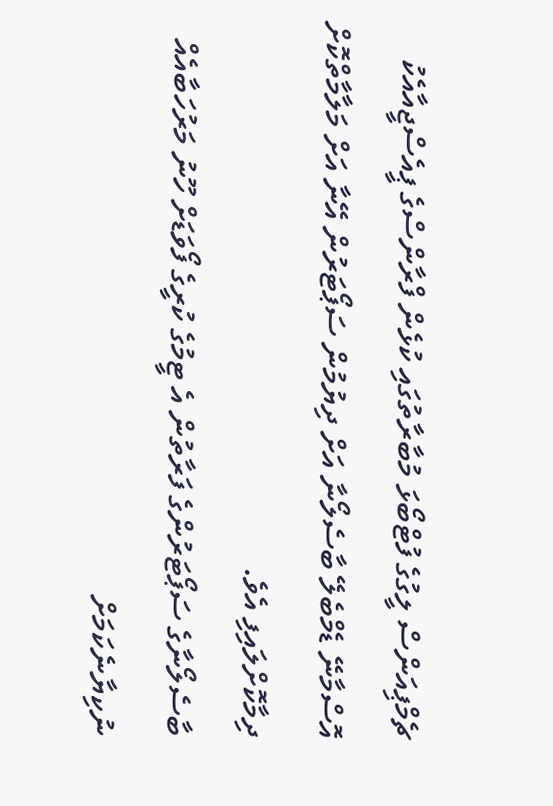ޗެމްޕިއަންސް ލީގުގެ ފުޓްބޯޅަ މުބާރާތުގައި ކުޅެން ފްރާންސްގެ ޕީއެސްޖީއާއެކު އޮސްމާނޭ ޑެމްބެލޭ ބާސެލޯނާ އަށް ދިޔުމުން ސަޕޯޓަރުން އޭނާ އަށް މަލާމާތްކޮށް ދިމާކޮށްލައިފި އެވެ.
ބާސެލޯނާގެ ސަޕޯޓަރުންގެ ފަރާތުން އެ ޓީމުގެ ކުރީގެ ފޯވަޑަށް ހޫނު މަރުހަބާއެއް ނުކިޔާނެކަމަށް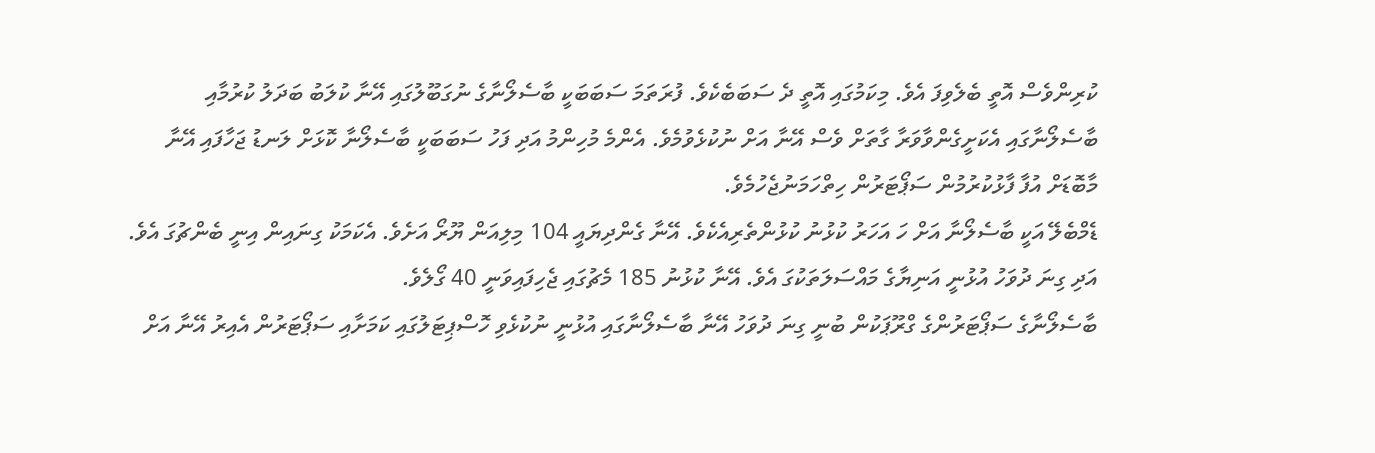ކުރިންވެސް އޮތީ ބެލެވިފަ އެވެ. މިކަމުގައި އޮތީ ދެ ސަބަބެކެވެ. ފުރަތަމަ ސަބަބަކީ ބާސެލޯނާގެ ނުގަބޫލުގައި އޭނާ ކުލަބު ބަދަލު ކުރުމާއި ބާސެލޯނާގައި އެކަށީގެންވާވަރާ ގާތަށް ވެސް އޭނާ އަށް ނުކުޅެވުމެވެ. އެންމެ މުހިންމު އަދި ފަހު ސަބަބަކީ ބާސެލޯނާ ކޮޅަށް ލަނޑު ޖަހާފައި އޭނާ މާބޮޑަށް އުފާ ފާޅުކުރުމުން ސަޕޯޓަރުން ހިތްހަމަނުޖެހުމެވެ.
ޑެމްބެލޭ އަކީ ބާސެލޯނާ އަށް ހަ އަހަރު ކުޅުނު ކުޅުންތެރިއެކެވެ. އޭނާ ގެންދިޔައީ 104 މިލިއަން ޔޫރޯ އަށެވެ. އެކަމަކު ގިނައިން އިނީ ބެންޗުގަ އެވެ. އަދި ގިނަ ދުވަހު އުޅުނީ އަނިޔާގެ މައްސަލަތަކުގަ އެވެ. އޭނާ ކުޅުނު 185 މެޗުގައި ޖެހިފައިވަނީ 40 ގޯލެވެ.
ބާސެލޯނާގެ ސަޕޯޓަރުންގެ ގްރޫޕަކުން ބުނީ ގިނަ ދުވަހު އޭނާ ބާސެލޯނާގައި އުޅުނީ ނުކުޅެވި ހޮސްޕިޓަލުގައި ކަމަށާއި ސަޕޯޓަރުން އެއިރު އޭނާ އަށް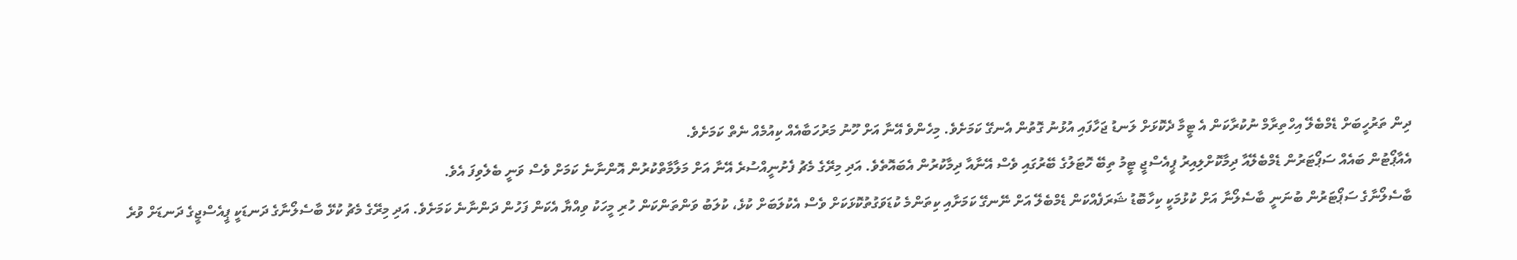ދިން ތަރުހީބަށް ޑެމްބެލޭ އިހްތިރާމް ނުކުރާކަން އެ ޓީމާ ދެކޮޅަށް ލަނޑު ޖަހާފައި އުޅުނު ގޮތުން އެނގޭ ކަމަށެވެ. މިހެންވެ އޭނާ އަށް ހޫނު މަރުހަބާއެއް ކިއުމެއް ނެތް ކަމަށެވެ.
އެއާޕޯޓުން ބައެއް ސަޕޯޓަރުން ޑެމްބެލޭއާ ދިމާކޮށްލިއިރު ޕީއެސްޖީ ޓީމު ތިބޭ ހޮޓަލުގެ ބޭރުގައި ވެސް އޭނާއާ ދިމާކުރުން އެބައޮތެވެ. އަދި މިރޭގެ މެޗު ފެށުނީއްސުރެ އޭނާ އަށް މަލާމާތްކުރުން އޮންނާނެ ކަމަށް ވެސް ވަނީ ބެލެވިފަ އެވެ.
ބާސެލޯނާގެ ސަޕޯޓަރުން ބުނަނީ ބާސެލޯނާ އަށް ކުޅުމަކީ ކިހާބޮޑު ޝަރަފެއްކަން ޑެމްބެލޭ އަށް ނޭނގޭ ކަމަށާއި ކިތަންމެ ކުޑަވަގުތުކޮޅަކަށް ވެސް އެކުލަބަށް ކުޅެ، ކުލަބު ވަންތަންކަން ހުރި މީހަކު ވިއްޔާ އެކަން ފަހުން ދަންނާނެ ކަމަށެވެ. އަދި މިރޭގެ މެޗު ކުޅޭ ބާސެލޯނާގެ ދަނޑަކީ ޕީއެސްޖީގެ ދަނޑަށް ވުރެ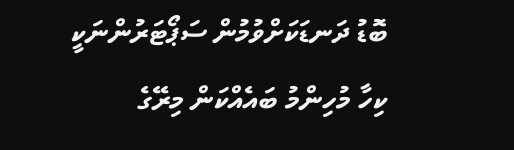ބޮޑު ދަނޑަކަށްވުމުން ސަޕޯޓަރުންނަކީ ކިހާ މުހިންމު ބައެއްކަން މިރޭގެ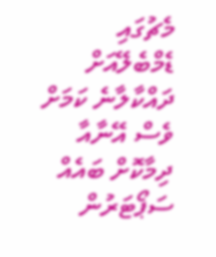މެޗުގައި ޑެމްބެލޭއަށް ދައްކާލާނެ ކަމަށް ވެސް އޭނާއާ ދިމާކޮށް ބައެއް ސަޕޯޓަރުން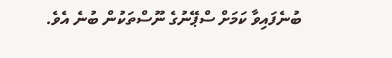ބުނެފައިވާ ކަމަށް ސްޕޭނުގެ ނޫސްތަކުން ބުނެ އެވެ.